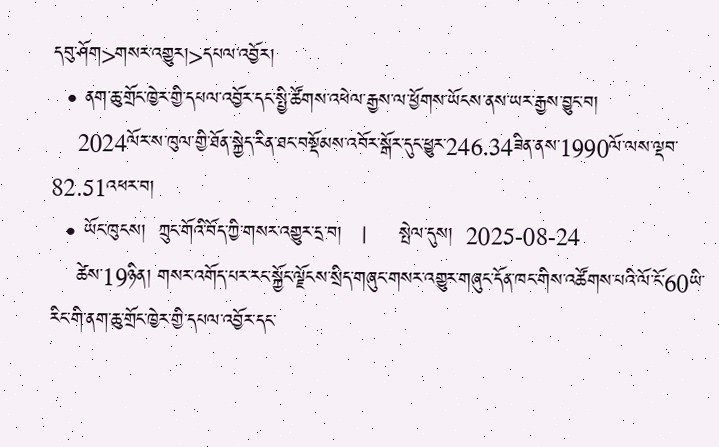དབུ་ཤོག>གསར་འགྱུར།>དཔལ་འབྱོར།
  • ནག་ཆུ་གྲོང་ཁྱེར་གྱི་དཔལ་འབྱོར་དང་སྤྱི་ཚོགས་འཕེལ་རྒྱས་ལ་ཕྱོགས་ཡོངས་ནས་ཡར་རྒྱས་བྱུང་བ།
    2024ལོར་ས་ཁུལ་གྱི་ཐོན་སྐྱེད་རིན་ཐང་བསྡོམས་འབོར་སྒོར་དུང་ཕྱུར་246.34ཟིན་ནས་1990ལོ་ལས་ལྡབ་82.51འཕར་བ།
  • ཡོང་ཁུངས།  ཀྲུང་གོའི་བོད་ཀྱི་གསར་འགྱུར་དྲ་བ།   |     སྤེལ་དུས།  2025-08-24
    ཚེས་19ཉིན། གསར་འགོད་པར་རང་སྐྱོང་ལྗོངས་སྲིད་གཞུང་གསར་འགྱུར་གཞུང་དོན་ཁང་གིས་འཚོགས་པའི་ལོ་ངོ་60ཡི་རིང་གི་ནག་ཆུ་གྲོང་ཁྱེར་གྱི་དཔལ་འབྱོར་དང་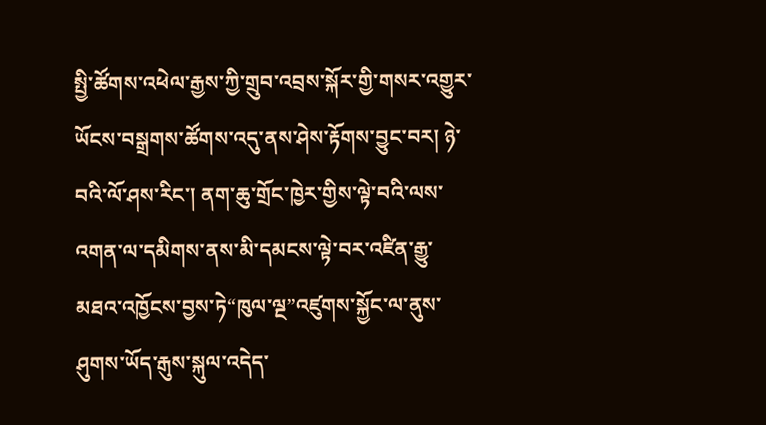སྤྱི་ཚོགས་འཕེལ་རྒྱས་ཀྱི་གྲུབ་འབྲས་སྐོར་གྱི་གསར་འགྱུར་ཡོངས་བསྒྲགས་ཚོགས་འདུ་ནས་ཤེས་རྟོགས་བྱུང་བར། ཉེ་བའི་ལོ་ཤས་རིང་། ནག་ཆུ་གྲོང་ཁྱེར་གྱིས་ལྟེ་བའི་ལས་འགན་ལ་དམིགས་ནས་མི་དམངས་ལྟེ་བར་འཛིན་རྒྱུ་མཐའ་འཁྱོངས་བྱས་ཏེ“ཁུལ་ལྔ”འཛུགས་སྐྱོང་ལ་ནུས་ཤུགས་ཡོད་རྒུས་སྐུལ་འདེད་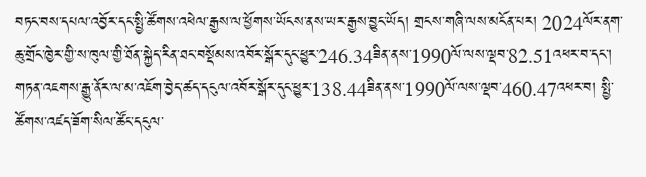བཏང་བས་དཔལ་འབྱོར་དང་སྤྱི་ཚོགས་འཕེལ་རྒྱས་ལ་ཕྱོགས་ཡོངས་ནས་ཡར་རྒྱས་བྱུང་ཡོད། གྲངས་གཞི་ལས་མངོན་པར། 2024ལོར་ནག་ཆུ་གྲོང་ཁྱེར་གྱི་ས་ཁུལ་གྱི་ཐོན་སྐྱེད་རིན་ཐང་བསྡོམས་འབོར་སྒོར་དུང་ཕྱུར་246.34ཟིན་ནས་1990ལོ་ལས་ལྡབ་82.51འཕར་བ་དང་། གཏན་འཇགས་རྒྱུ་ནོར་ལ་མ་འཇོག་བྱེད་ཚད་དངུལ་འབོར་སྒོར་དུང་ཕྱུར་138.44ཟིན་ནས་1990ལོ་ལས་ལྡབ་460.47འཕར་བ། སྤྱི་ཚོགས་འཛད་ཟོག་སིལ་ཚོང་དངུལ་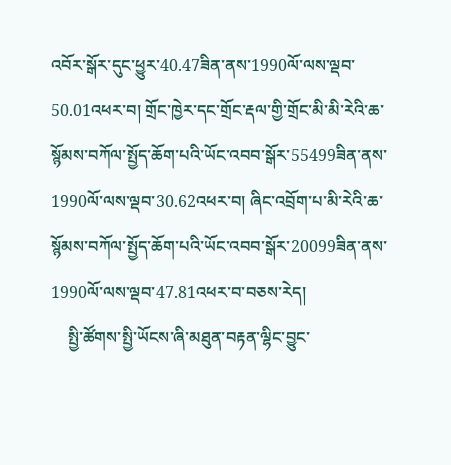འབོར་སྒོར་དུང་ཕྱུར་40.47ཟིན་ནས་1990ལོ་ལས་ལྡབ་50.01འཕར་བ། གྲོང་ཁྱེར་དང་གྲོང་རྡལ་གྱི་གྲོང་མི་མི་རེའི་ཆ་སྙོམས་བཀོལ་སྤྱོད་ཆོག་པའི་ཡོང་འབབ་སྒོར་55499ཟིན་ནས་1990ལོ་ལས་ལྡབ་30.62འཕར་བ། ཞིང་འབྲོག་པ་མི་རེའི་ཆ་སྙོམས་བཀོལ་སྤྱོད་ཆོག་པའི་ཡོང་འབབ་སྒོར་20099ཟིན་ནས་1990ལོ་ལས་ལྡབ་47.81འཕར་བ་བཅས་རེད།
    སྤྱི་ཚོགས་སྤྱི་ཡོངས་ཞི་མཐུན་བརྟན་ལྷིང་བྱུང་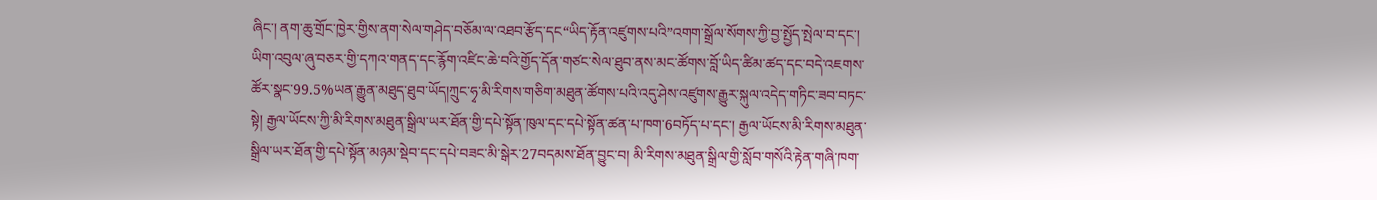ཞིང་། ནག་ཆུ་གྲོང་ཁྱེར་གྱིས་ནག་སེལ་གཤེད་བཅོམ་ལ་འཐབ་རྩོད་དང“ཡིད་རྟོན་འཛུགས་པའི”འགག་སྒྲོལ་སོགས་ཀྱི་བྱ་སྤྱོད་སྤེལ་བ་དང་། ཡིག་འབུལ་ཞུ་བཅར་གྱི་དཀའ་གནད་དང་རྙོག་འཛིང་ཆེ་བའི་གྱོད་དོན་གཙང་སེལ་ཐུབ་ནས་མང་ཚོགས་བློ་ཡིད་ཚིམ་ཚད་དང་བདེ་འཇགས་ཚོར་སྣང་99.5%ཡན་རྒྱུན་མཐུད་ཐུབ་ཡོད།ཀྲུང་ཧྭ་མི་རིགས་གཅིག་མཐུན་ཚོགས་པའི་འདུ་ཤེས་འཛུགས་རྒྱུར་སྐུལ་འདེད་གཏིང་ཟབ་བཏང་སྟེ། རྒྱལ་ཡོངས་ཀྱི་མི་རིགས་མཐུན་སྒྲིལ་ཡར་ཐོན་གྱི་དཔེ་སྟོན་ཁུལ་དང་དཔེ་སྟོན་ཚན་པ་ཁག་6བཏོད་པ་དང་། རྒྱལ་ཡོངས་མི་རིགས་མཐུན་སྒྲིལ་ཡར་ཐོན་གྱི་དཔེ་སྟོན་མཉམ་སྡེབ་དང་དཔེ་བཟང་མི་སྒེར་27བདམས་ཐོན་བྱུང་བ། མི་རིགས་མཐུན་སྒྲིལ་གྱི་སློབ་གསོའི་རྟེན་གཞི་ཁག་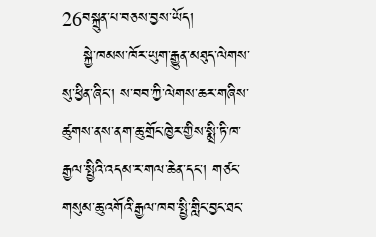26བསྐྲུན་པ་བཅས་བྱས་ཡོད།
    སྐྱེ་ཁམས་ཁོར་ཡུག་རྒྱུན་མཐུད་ལེགས་སུ་ཕྱིན་ཞིང་། ས་བབ་ཀྱི་ལེགས་ཆར་གཞིས་ཚུགས་ནས་ནག་ཆུ་གྲོང་ཁྱེར་གྱིས་སྨྲི་ཏི་ཁ་རྒྱལ་སྤྱིའི་འདམ་ར་གལ་ཆེན་དང་། གཙང་གསུམ་ཆུ་འགོའི་རྒྱལ་ཁབ་སྤྱི་གླིང་བྱང་ཐང་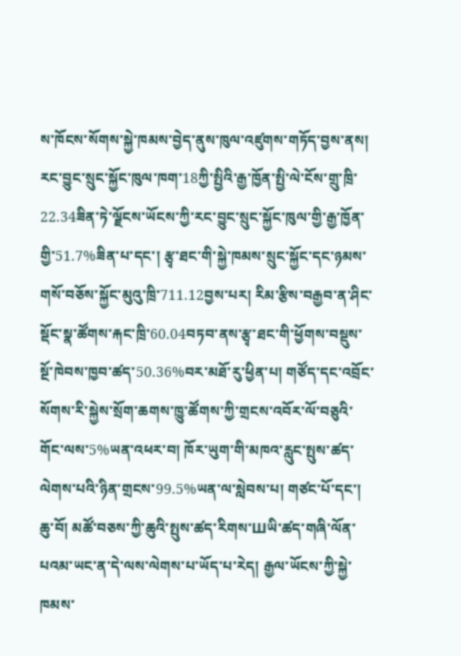ས་ཁོངས་སོགས་སྐྱེ་ཁམས་བྱེད་ནུས་ཁུལ་འཛུགས་གཏོད་བྱས་ནས། རང་བྱུང་སྲུང་སྐྱོང་ཁུལ་ཁག་18ཀྱི་སྤྱིའི་རྒྱ་ཁྱོན་སྤྱི་ལེ་ངོས་གྲུ་ཁྲི་22.34ཟིན་ཏེ་ལྗོངས་ཡོངས་ཀྱི་རང་བྱུང་སྲུང་སྐྱོང་ཁུལ་གྱི་རྒྱ་ཁྱོན་གྱི་51.7%ཟིན་པ་དང་། རྩྭ་ཐང་གི་སྐྱེ་ཁམས་སྲུང་སྐྱོང་དང་ཉམས་གསོ་བཅོས་སྐྱོང་མུའུ་ཁྲི་711.12བྱས་པར། རིམ་རྩིས་བརྒྱབ་ན་ཤིང་སྡོང་སྣ་ཚོགས་རྐང་ཁྲི་60.04བཏབ་ནས་རྩྭ་ཐང་གི་ཕྱོགས་བསྡུས་སྔོ་ཁེབས་ཁྱབ་ཚད་50.36%བར་མཐོ་རུ་ཕྱིན་པ། གཙོད་དང་འབྲོང་སོགས་རི་སྐྱེས་སྲོག་ཆགས་ཁྱུ་ཚོགས་ཀྱི་གྲངས་འབོར་ལོ་བཅུའི་གོང་ལས་5%ཡན་འཕར་བ། ཁོར་ཡུག་གི་མཁའ་རླུང་སྤུས་ཚད་ལེགས་པའི་ཉིན་གྲངས་99.5%ཡན་ལ་སླེབས་པ། གཙང་པོ་དང་། ཆུ་བོ། མཚོ་བཅས་ཀྱི་ཆུའི་སྤུས་ཚད་རིགས་Шཡི་ཚད་གཞི་ལོན་པའམ་ཡང་ན་དེ་ལས་ལེགས་པ་ཡོད་པ་རེད། རྒྱལ་ཡོངས་ཀྱི་སྐྱེ་ཁམས་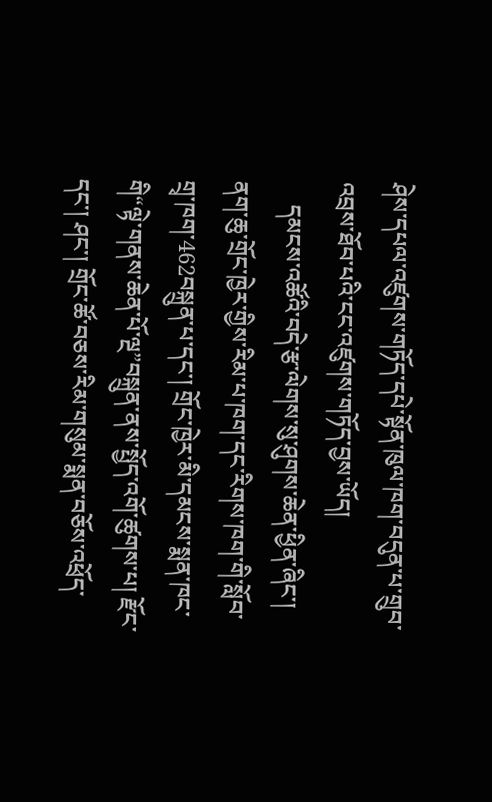ཤེས་དཔལ་འཛུགས་གཏོད་དཔེ་སྟོན་ཁུལ་ཁག་བདུན་པ་གྲུབ་འབྲས་ཐོབ་པའི་ངང་འཛུགས་གཏོད་བྱས་ཡོད།
    དམངས་འཚོའི་བདེ་རྩ་ལེགས་སུ་ཤུགས་ཆེན་ཕྱིན་ཞིང་། ནག་ཆུ་གྲོང་ཁྱེར་གྱིས་རིམ་པ་ཁག་དང་རིགས་ཁག་གི་སློབ་གྲྭ་ཁག་462བསྐྲུན་པ་དང་། གྲོང་ཁྱེར་མི་དམངས་སྨན་ཁང་གི“ལྟེ་གནས་ཆེན་པོ་ལྔ”བསྐྲུན་ནས་སྤྱོད་འགོ་ཚུགས་པ། རྫོང་དང་། ཤང་། གྲོང་ཚོ་བཅས་རིམ་གསུམ་སྨན་བཅོས་འཕྲོད་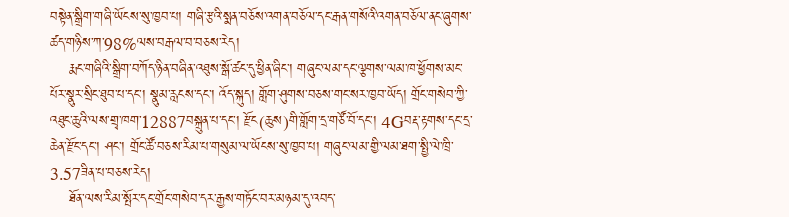བསྟེན་སྒྲིག་གཞི་ཡོངས་སུ་ཁྱབ་པ། གཞི་རྩའི་སྨན་བཅོས་འགན་བཅོལ་དང་རྒན་གསོའི་འགན་བཅོལ་ནང་ཞུགས་ཚད་གཉིས་ཀ་98%ལས་བརྒལ་བ་བཅས་རེད།
    རྨང་གཞིའི་སྒྲིག་བཀོད་ཉིན་བཞིན་འཐུས་སྒོ་ཚང་དུ་ཕྱིན་ཞིང་། གཞུང་ལམ་དང་ལྕགས་ལམ་ཁ་ཕྱོགས་མང་པོར་སྣུར་སྲིང་ཐུབ་པ་དང་། སྣུམ་རླངས་དང་། འོད་སྐུད། གློག་ཤུགས་བཅས་གང་སར་ཁྱབ་ཡོད། གྲོང་གསེབ་ཀྱི་འཐུང་ཆུའི་ལས་གྲྭ་ཁག་12887བསྐྲུན་པ་དང་། རྫོང(ཆུས)གི་གློག་དྲ་གཙོ་བོ་དང་། 4Gབརྡ་རྟགས་དང་དྲ་ཆེན་རྫོང་དང་། ཤང་། གྲོང་ཚོ་བཅས་རིམ་པ་གསུམ་ལ་ཡོངས་སུ་ཁྱབ་པ། གཞུང་ལམ་གྱི་ལམ་ཐག་སྤྱི་ལེ་ཁྲི་3.57ཟིན་པ་བཅས་རེད།
    ཐོན་ལས་རིམ་སྤོར་དང་གྲོང་གསེབ་དར་རྒྱས་གཏོང་བར་མཉམ་དུ་འབད་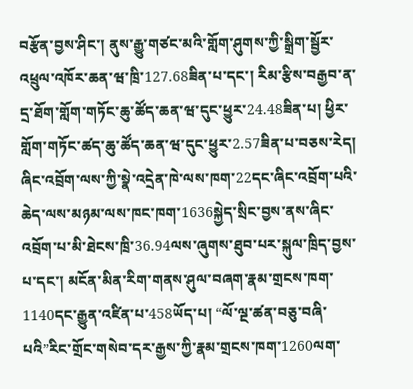བརྩོན་བྱས་ཤིང་། ནུས་རྒྱུ་གཙང་མའི་གློག་ཤུགས་ཀྱི་སྒྲིག་སྦྱོར་འཕྲུལ་འཁོར་ཆན་ཝ་ཁྲི་127.68ཟིན་པ་དང་། རིམ་རྩིས་བརྒྱབ་ན་དྲ་ཐོག་གློག་གཏོང་ཆུ་ཚོད་ཆན་ཝ་དུང་ཕྱུར་24.48ཟིན་པ། ཕྱིར་གློག་གཏོང་ཚད་ཆུ་ཚོད་ཆན་ཝ་དུང་ཕྱུར་2.57ཟིན་པ་བཅས་རེད། ཞིང་འབྲོག་ལས་ཀྱི་སྣེ་འདྲེན་ཁེ་ལས་ཁག་22དང་ཞིང་འབྲོག་པའི་ཆེད་ལས་མཉམ་ལས་ཁང་ཁག་1636སྐྱེད་སྲིང་བྱས་ནས་ཞིང་འབྲོག་པ་མི་ཐེངས་ཁྲི་36.94ལས་ཞུགས་ཐུབ་པར་སྐུལ་ཁྲིད་བྱས་པ་དང་། མངོན་མིན་རིག་གནས་ཤུལ་བཞག་རྣམ་གྲངས་ཁག་1140དང་རྒྱུན་འཛིན་པ་458ཡོད་པ། “ལོ་ལྔ་ཚན་བཅུ་བཞི་པའི”རིང་གྲོང་གསེབ་དར་རྒྱས་ཀྱི་རྣམ་གྲངས་ཁག་1260ལག་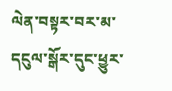ལེན་བསྟར་བར་མ་དངུལ་སྒོར་དུང་ཕྱུར་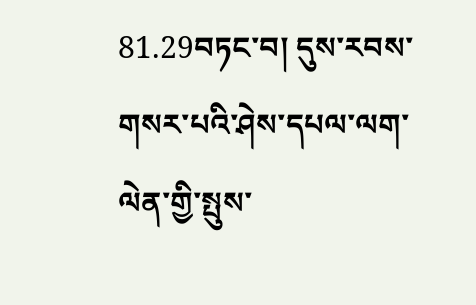81.29བཏང་བ། དུས་རབས་གསར་པའི་ཤེས་དཔལ་ལག་ལེན་གྱི་སྤུས་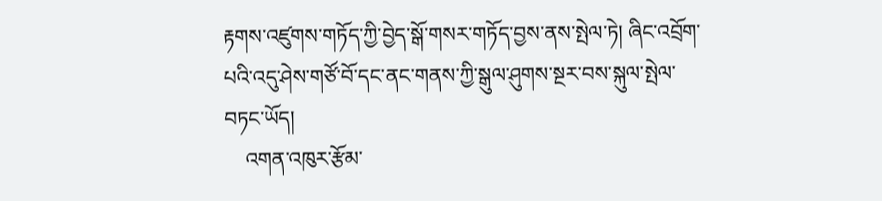རྟགས་འཛུགས་གཏོད་ཀྱི་བྱེད་སྒོ་གསར་གཏོད་བྱས་ནས་སྤེལ་ཏེ། ཞིང་འབྲོག་པའི་འདུ་ཤེས་གཙོ་བོ་དང་ནང་གནས་ཀྱི་སྒུལ་ཤུགས་སྔར་བས་སྐུལ་སྤེལ་བཏང་ཡོད།
    འགན་འཁུར་རྩོམ་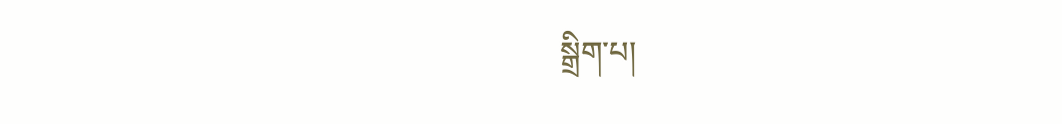སྒྲིག་པ།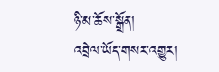ཉི་མ་ཆོས་སྒྲོན།
འབྲེལ་ཡོད་གསར་འགྱུར།